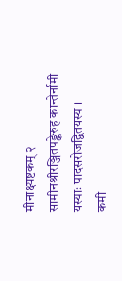मीनाक्ष्यष्टकम् २
सामीनश्रीरञ्जितपङ्केरुह कान्तेर्नामी यस्याः पादसरोजद्वितयस्य ।
कमी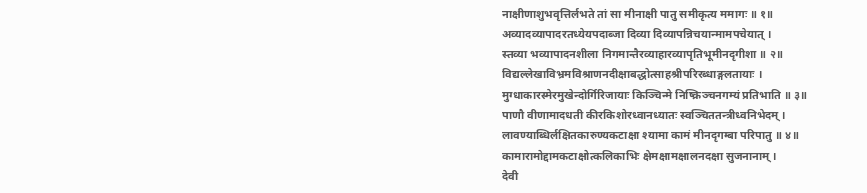नाक्षीणाशुभवृत्तिर्लभते तां सा मीनाक्षी पातु समीकृत्य ममागः ॥ १॥
अव्यादव्यापादरतध्येयपदाब्जा दिव्या दिव्यापन्निचयान्मामपचेयात् ।
स्तव्या भव्यापादनशीला निगमान्तैरव्याहारव्यापृतिभूमीनदृगीशा ॥ २॥
विद्यल्लेखाविभ्रमविश्राणनदीक्षाबद्धोत्साहश्रीपरिरब्धाङ्गलतायाः ।
मुग्धाकारस्मेरमुखेन्दोर्गिरिजायाः किञ्चिन्मे निष्क्रिञ्चनगम्यं प्रतिभाति ॥ ३॥
पाणौ वीणामादधती कीरकिशोरध्वानध्यातः स्वञ्चिततन्त्रीध्वनिभेदम् ।
लावण्याब्धिर्लक्षितकारुण्यकटाक्षा श्यामा कामं मीनदृगम्बा परिपातु ॥ ४॥
कामारामोद्दामकटाक्षोत्कलिकाभिः क्षेमक्षामक्षालनदक्षा सुजनानाम् ।
देवी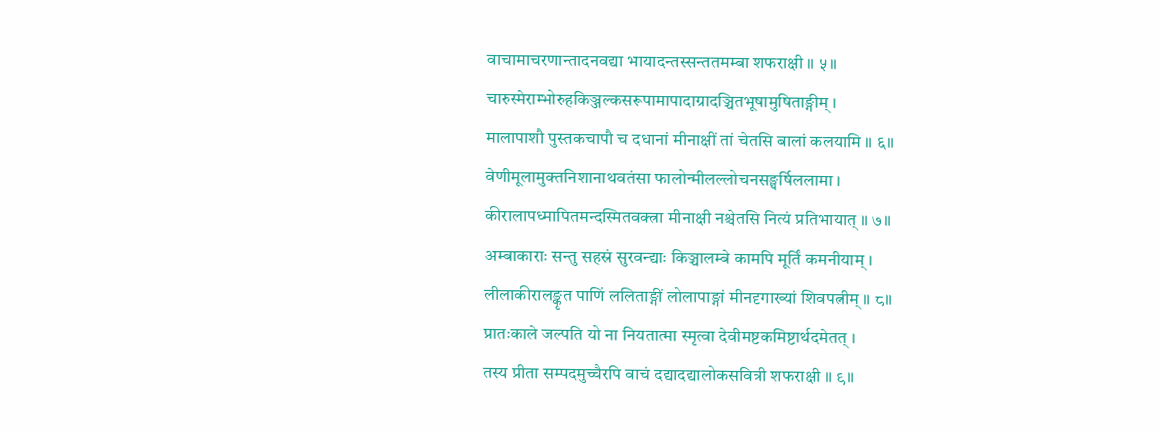वाचामाचरणान्तादनवद्या भायादन्तस्सन्ततमम्बा शफराक्षी ॥ ५॥
चारुस्मेराम्भोरुहकिञ्जल्कसरूपामापादाग्रादञ्चितभूषामुषिताङ्गीम् ।
मालापाशौ पुस्तकचापौ च दधानां मीनाक्षीं तां चेतसि बालां कलयामि ॥ ६॥
वेणीमूलामुक्तनिशानाथवतंसा फालोन्मीलल्लोचनसङ्घर्षिललामा ।
कीरालापध्मापितमन्दस्मितवक्त्रा मीनाक्षी नश्चेतसि नित्यं प्रतिभायात् ॥ ७॥
अम्बाकाराः सन्तु सहस्रं सुरवन्द्याः किञ्चालम्बे कामपि मूर्तिं कमनीयाम् ।
लीलाकीरालङ्कृत पाणिं ललिताङ्गीं लोलापाङ्गां मीनदृगाख्यां शिवपत्नीम् ॥ ८॥
प्रातःकाले जल्पति यो ना नियतात्मा स्मृत्वा देवीमष्टकमिष्टार्थदमेतत् ।
तस्य प्रीता सम्पदमुच्चैरपि वाचं दद्यादद्यालोकसवित्री शफराक्षी ॥ ९॥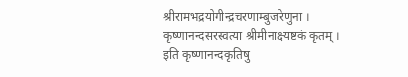श्रीरामभद्रयोगीन्द्रचरणाम्बुजरेणुना ।
कृष्णानन्दसरस्वत्या श्रीमीनाक्ष्यष्टकं कृतम् ।
इति कृष्णानन्दकृतिषु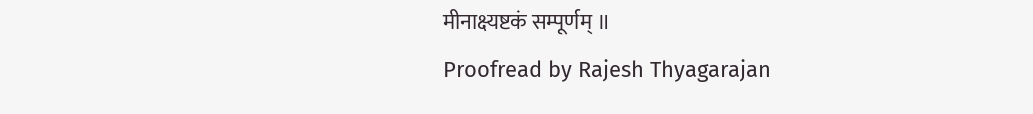मीनाक्ष्यष्टकं सम्पूर्णम् ॥
Proofread by Rajesh Thyagarajan